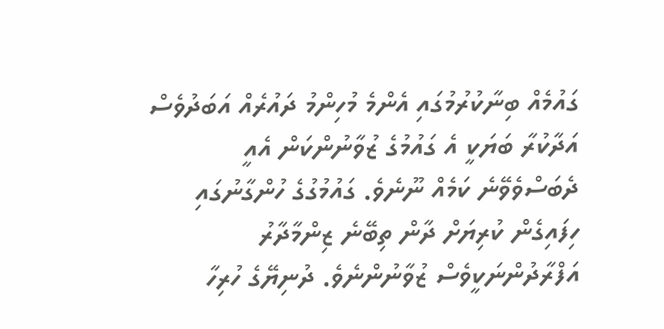ގައުމެއް ބިނާކުރުމުގައި އެންމެ މުހިންމު ދައުރެއް އަބަދުވެސް އަދާކުރާ ބަޔަކީ އެ ގައުމުގެ ޒުވާނުންކަން އެއީ ދެބަސްވެވޭނެ ކަމެއް ނޫނެވެ. ގައުމުގުގެ ހުންގާނުގައި ހިފައިގެން ކުރިޔަށް ދާން ތިބޭނެ ޒިންމާދާރު އަފްރާދުންނަކީވެސް ޒުވާނުންނެވެ. ދުނިޔޭގެ ހުރިހާ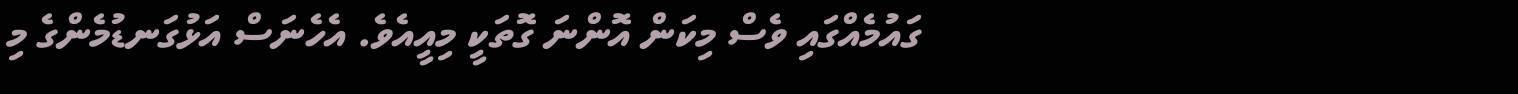ގައުމެއްގައި ވެސް މިކަން އޮންނަ ގޮތަކީ މިއީއެވެ. އެހެނަސް އަޅުގަނޑުމެންގެ މި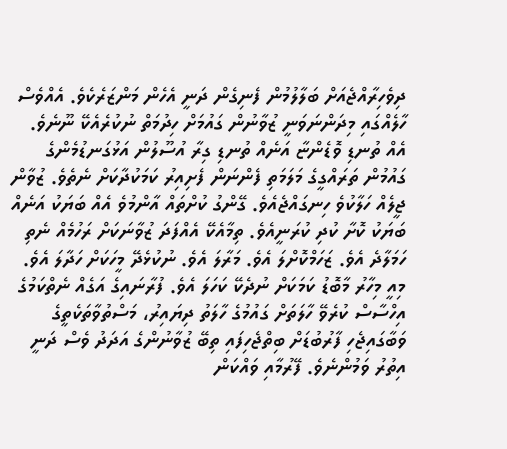ދިވެހިރާއްޖެއަށް ބަލާލުމުން ފެނިގެން ދަނީ އެހެން މަންޒަރެކެވެ. އެއްވެސް ހާލެއްގައި މިދަންނަވަނީ ޒުވާނުން ގައުމަށް ހިދުމަތް ނުކުރެއެކޭ ނޫނެވެ.
އެއް ތުނޑި ވޮޑެންޏާ އަނެއް ތުނޑި ގިރާ އުސޫލުން އަޅުގަނޑުމެންގެ ގައުމުން ތަރައްގީގެ މަލަމަތި ފެންނަން ފެށިއިރު ކަމަކުދާކަށް ނެތެވެ. ޒުވާން ޖީލެއް ހަލާކުވެ ހިނގައްޖެއެވެ. ގޭންގު ކުށްތައް އާންމުވެ އެއް ބަޔަކު އަނެއް ބަޔަކު ކޮށާ ކުދި ކުރަނީއެވެ. ތިމާއެކޭ އެއްފަދަ ޒުވާނަކަށް ރަހުމެއް ނެތި ހަމަލާދެ އެވެ. ޒަހަމްކޮށްލަ އެވެ. މަރާލަ އެވެ. ނުކުޅެދޭ މީހަކަށް ހަދާލަ އެވެ. މިއީ މިހާރު މާބޮޑު ކަމަކަށް ނުދެކޭ ކަހަލަ އެވެ. ފުރާނައިގެ އަގެއް ނެތްކަމުގެ އިހްސާސް ކުރެވޭ ހާލަތަށް ގައުމުގެ ހާލަތު ދިޔައިރު، މަސްތުވާތަކެތީގެ ވަބާގައިޖެހި ފާރުބުޑަށް ބިތްޖެހިފައި ތިބޭ ޒުވާނުންގެ އަދަދު ވެސް ދަނީ އިތުރު ވަމުންނެވެ. ފޭރުމާއި ވައްކަން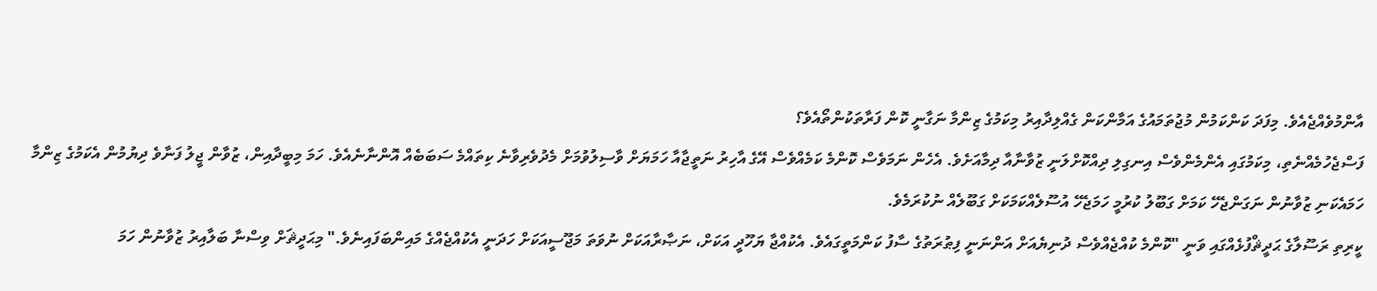އާންމުވެއްޖެއެވެ. މިފަދަ ކަންކަމުން މުޖުތަމައުގެ އަމާންކަން ގެއްލިދާއިރު މިކަމުގެ ޒިންމާ ނަގާނީ ކޮން ފަރާތަކުންތޯއެވެ؟
ފަސްޖެހުމެއްނެތި، މިކަމުގައި އެންމެންވެސް އިނގިލި ދިއްކޮށްލަނީ ޒުވާނާއާ ދިމާއަށެވެ. އެހެން ނަމަވެސް ކޮންމެ ކަމެއްވެސް އޭގެ އާހިރު ނަތީޖާއާ ހަމަޔަށް ވާސިލުވުމަށް މެދުވެރިވާނެ ކިތައްމެ ސަބަބެއް އޮންނާނެއެވެ. ހަމަ މިބީދާއިން، ޒުވާން ޖީލު ފަނާވެ ދިޔުމުން އެކަމުގެ ޒިންމާ ހަމައެކަނި ޒުވާނުން ނަގަންޖެހޭ ކަމަށް ގަބޫލު ކުރުމީ ހަމަޖެހޭ އުސޫލެއްކަމަކަށް ގަބޫލެއް ނުކުރަމެވެ.
ކީރިތި ރަސޫލާގެ ޙަދީޘްފުޅެއްގައި ވަނީ "ކޮންމެ ކުއްޖެއްވެސް ދުނިޔެއަށް އަންނަނީ ފިޠުރަތުގެ ސާފު ކަންމަތީގައެވެ. އެކުއްޖާ ޔަހޫދީ އަކަށް، ނަޞާރާއަކަށް ނުވަތަ މަޖޫސީއަކަށް ހަދަނީ އެކުއްޖެއްގެ މައިންބަފައިނެވެ." މިޙަދީޘަށް ވިސްނާ ބަލާއިރު ޒުވާނުން ހަމަ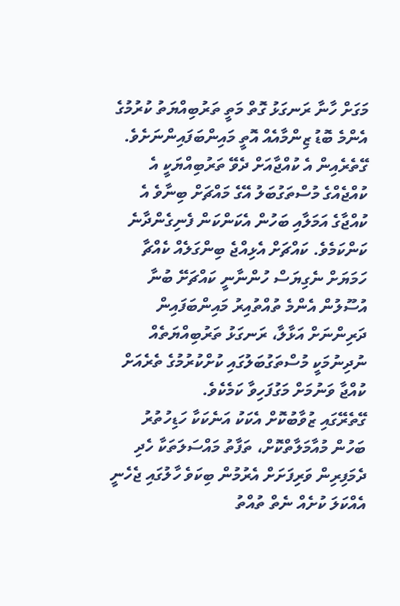މަގަށް ހާނާ ރަނގަޅު ގޮތް މަތީ ތަރުބިއްޔަތު ކުރުމުގެ އެންމެ ބޮޑު ޒިންމާއެއް އޮތީ މައިންބަފައިންނަށެވެ.
ގޭތެރެއިން އެ ކުއްޖާއަށް ދެވޭ ތަރުބިއްޔަކީ އެ ކުއްޖެއްގެ މުސްތަގުބަލު އޭގެ މައްޗަށް ބިނާވެ އެ ކުއްޖާގެ އަމަލާއި ބަހުން އެކަންކަން ފެނިގެންދާނެ ކަންކަމެވެ. ކައްޗަށް އެޅިއްޖެ ބިންގަލެއް ކެއްޗާ ހަމަޔަށް ނެގިޔަސް ހުންނާނީ ކައްޗަށޭ ބުނާ އުސޫލުން އެންމެ ތުއްތުއިރު މައިންބަފައިން ދަރިންނަށް އަޅާލާ، ރަނގަޅު ތަރުބިއްޔަތެއް ނުދިނުމަކީ މުސްތަގުބަލުގައި ކުށްކުރުމުގެ ތެރެއަށް ކުއްޖާ ވަނުމަށް މަގުފަހިވާ ކަމެކެވެ.
ގޭތެރޭގައި ޒުވާބުކޮށް އެކަކު އަނެކަކާ ހަޑިހުތުރު ބަހުން މުއާމަލާތްކޮށް، ތަފާތު މައްސަލަތަކާ ހެދި ދެމަފިރިން ވަރިފަށަށް އެރުމުން ބިކަވެ ހާލުގައި ޖެހެނީ އެއްކަލަ ކުށެއް ނެތް ތުއްތު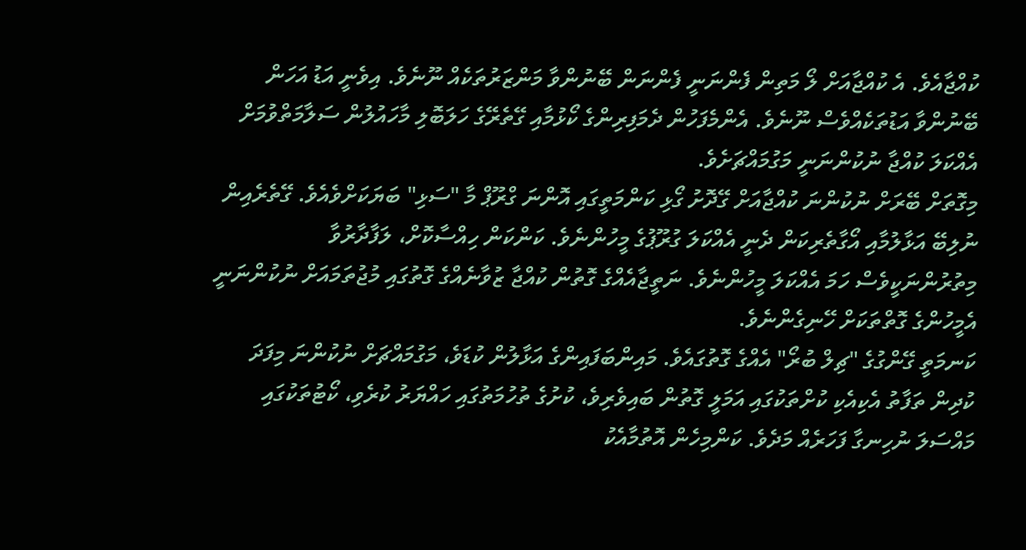ކުއްޖާއެވެ. އެ ކުއްޖާއަށް ލޯ މަތިން ފެންނަނީ ފެންނަން ބޭނުންވާ މަންޒަރުތަކެއް ނޫނެވެ. އިވެނީ އަޑު އަހަން ބޭނުންވާ އަޑުތަކެއްވެސް ނޫނެވެ. އެންމެފަހުން ދެމަފިރިންގެ ކޯޅުމާއި ގޭތެރޭގެ ހަލަބޮލި މާހައުލުން ސަލާމަތްވުމަށް އެއްކަލަ ކުއްޖާ ނުކުންނަނީ މަގުމައްޗަށެވެ.
މިގޮތަށް ބޭރަށް ނުކުންނަ ކުއްޖާއަށް ގޭދޮށު ގޯޅި ކަންމަތީގައި އޮންނަ ގްރޫޕް މާ "ސަޅި" ބަޔަކަށްވެއެވެ. ގޭތެރެއިން ނުލިބޭ އަޅާލުމާއި އޯގާތެރިކަން ދެނީ އެއްކަލަ ގުރޫޕުގެ މީހުންނެވެ. ކަންކަން ހިއްސާކޮށް، ލަފާދާރުވާ މިތުރުންނަކީވެސް ހަމަ އެއްކަލަ މީހުންނެވެ. ނަތީޖާއެއްގެ ގޮތުން ކުއްޖާ ޒުވާނެއްގެ ގޮތުގައި މުޖުތަމައަށް ނުކުންނަނީ އެމީހުންގެ ގޮތްތަކަށް ހޭނިގެންނެވެ.
ކަނމަތީ ގޭންގުގެ "ޗިލް ބުރޯ" އެއްގެ ގޮތުގައެވެ. މައިންބަފައިންގެ އަޅާލުން ކުޑަވެ، މަގުމައްޗަށް ނުކުންނަ މިފަދަ ކުދިން ތަފާތު އެކިއެކި ކުށްތަކުގައި އަމަލީ ގޮތުން ބައިވެރިވެ، ކުށުގެ ތުހުމަތުގައި ހައްޔަރު ކުރެވި، ކޯޓުތަކުގައި މައްސަލަ ނުހިނގާ ފަހަރެއް މަދެވެ. ކަންމިހެން އޮތުމާއެކު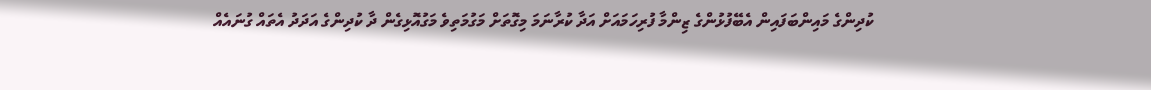ކުދިންގެ މައިންބަފައިން އެބޭފުޅުންގެ ޒިންމާ ފުރިހަމައަށް އަދާ ކުރާނަމަ މިގޮތަށް މަގުމަތިވެ މަގުއޮޅިގެން ދާ ކުދިންގެ އަދަދު އެތައް ގުނައެއް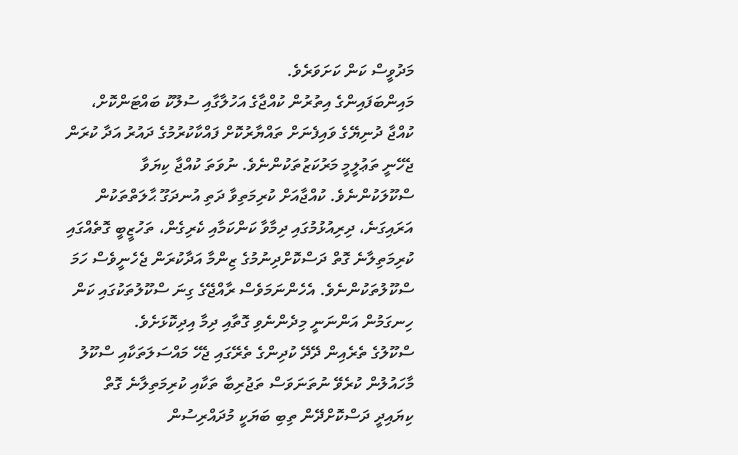މަދުވީސް ކަން ކަށަވަރެވެ.
މައިންބަފައިންގެ އިތުރުން ކުއްޖާގެ އަހުލާގާއި ސުލޫކު ބައްޓަންކޮށް، ކުއްޖާ ދުނިޔޭގެ ވައިފެނަށް ތައްޔާރުކޮށް ފައްކާކުރުމުގެ ދައުރު އަދާ ކުރަން ޖެހޭނީ ތަޢުލީމީ މަރުކަޒުތަކުންނެވެ. ނުވަތަ ކުއްޖާ ކިޔަވާ ސްކޫލަކުންނެވެ. ކުއްޖާއަށް ކުރިމަތިވާ ދަތި އުނދަގޫ ޙާލަތްތަކުން އަރައިގަނެ، ދިރިއުޅުމުގައި ދިމާވާ ކަންކަމާއި ކެރިގެން، ތަހުޒީބީ ގޮތެއްގައި ކުރިމަތިލާނެ ގޮތް ދަސްކޮށްދިނުމުގެ ޒިންމާ އަދާކުރަން ޖެހެނީވެސް ހަމަ ސްކޫލުތަކުންނެވެ. އެހެންނަމަވެސް ރާއްޖޭގެ ގިނަ ސްކޫލުތަކުގައި ކަން ހިނގަމުން އަންނަނީ މިދެންނެވި ގޮތާއި ދިމާ އިދިކޮޅަށެވެ.
ސްކޫލުގެ ތެރެއިން ދޭދޭ ކުދިންގެ ތެރޭގައި ޖެހޭ މައްސަލަތަކާއި ސްކޫލު މާހައުލުން ކުރެވޭ ނުތަނަވަސް ތަޖުރިބާ ތަކާއި ކުރިމަތިލާނެ ގޮތް ކިޔައިދީ ދަސްކޮށްދޭން ތިބި ބަޔަކީ މުދައްރިސުން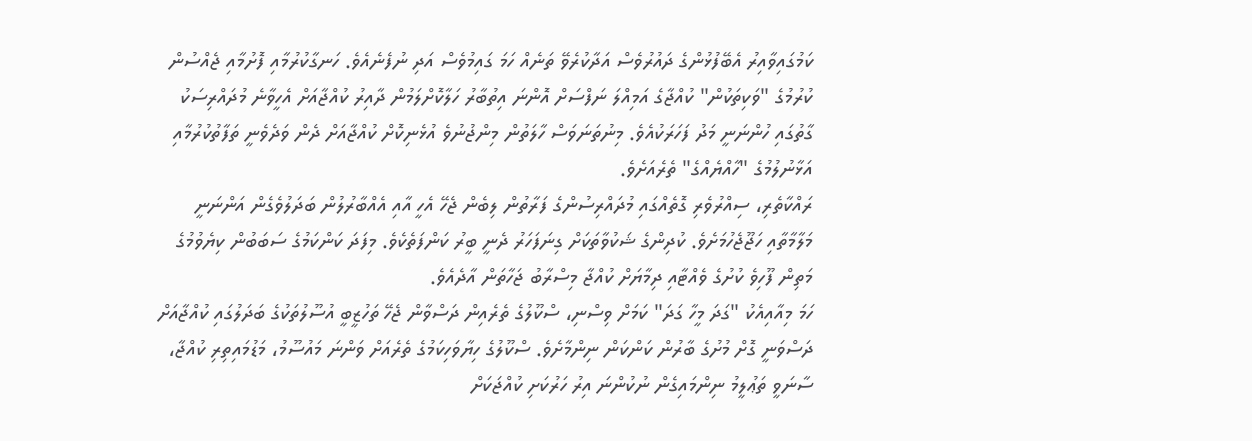ކަމުގައިވާއިރު އެބޭފުޅުންގެ ދައުރުވެސް އަދާކުރެވޭ ތަނެއް ހަމަ ގައިމުވެސް އަދި ނުފެނެއެވެ. ހަނގާކުރުމާއި ފޮށުމާއި ޖެއްސުން ކުރުމުގެ "ވަކިތަކުން" ކުއްޖާގެ އަމިއްލަ ނަފްސަށް އޮންނަ އިތުބާރު ހަލާކޮށްލަމުން ދާއިރު ކުއްޖާއަށް އެހީވާނެ މުދައްރިސަކު ގާތުގައި ހުންނަނީ މަދު ފަހަރަކުއެވެ. މިނުތަނަވަސް ހާލަތުން މިންޖުނުވެ އުޅެނިކޮށް ކުއްޖާއަށް ދެން ވަދެވެނީ ތަފާތުކުރުމާއި އަޅާނުލުމުގެ "ހާއްޔެއްގެ" ތެރެއަށެވެ.
ރައްކާތެރި، ސިއްރުވެރި ގޮތެއްގައި މުދައްރިސުންގެ ފަރާތުން ލިބެން ޖެހޭ އެހީ އާއި އެއްބާރުލުން ބަދަލުވެގެން އަންނަނީ މަލާމާތާއި ހަޖޫޖެހުމަށެވެ. ކުދިންގެ ޝަކުވާތަކަށް ގިނަފަހަރު ދެނީ ބީރު ކަންފަތެކެވެ. މިފަދަ ކަންކަމުގެ ސަބަބުން ކިޔެވުމުގެ މަތިން ފޫހިވެ ކުށުގެ ވެއްޓާއި ދިމާޔަށް ކުއްޖާ މިސްރާބު ޖަހާތަން އާދެއެވެ.
ހަމަ މިއާއިއެކު "ގަދަ މީހާ ގަދަ" ކަމަށް ވިސްނި، ސްކޫލުގެ ތެރެއިން ދަސްވާން ޖެހޭ ތަހުޒީބީ އުސޫލުތަކުގެ ބަދަލުގައި ކުއްޖާއަށް ދަސްވަނީ ގޮށް މުށުގެ ބާރުން ކަންކަން ނިންމާށެވެ. ސްކޫލުގެ ހިޔާވަހިކަމުގެ ތެރެއަށް ވަންނަ މައުސޫމު، މަޑުމައިތިރި ކުއްޖާ، ސާނަވީ ތަޢުލީމު ނިންމައިގެން ނުކުންނަ އިރު ހަރުކަށި ކުއްޖަކަށް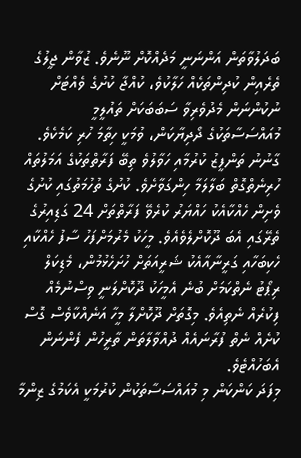ބަދަލުވާތަން އަންނަނީ މަދެއްކޮށް ނޫނެވެ. ޒުވާން ޖީލުގެ ތެރެއިން ކުދިންތަކެއް ހަލާކުވެ، ކުއްޖާ ކުށުގެ ވެއްޓަށް ނުކުންނަން މެދުވެރިވާ ސަބަބަކަށް ތައުލީމީ މުއައްސަސާތަކުގެ ދޯދިޔާކަން، ވުމަކީ ހިތާމަ ހުރި ކަމެކެވެ.
ގާނުނު ތަންފީޒު ކުރުމާއި ހަވާލުވެ ތިބޭ ފަރާތްތަކުގެ އަމަލުތައް ހުރިނެތްގޮތް ބަލާލަމާ ހިންގަވާށެވެ. ކުށުގެ ތުހުމަތުގައި ކުށުގެ ވެށިން ހެއްކާއެކު ހައްޔަރު ކުރެވޭ ފަރާތްތަށް 24 ގަޑިއިރުގެ ތެރޭގައި އެބަ ދޫކޮށްލެވެއެވެ. މީހަކު މެރުމަށްފަހު ސާފު ހެއްކާއި ހެކިބަހާއި ގަރީނާއާއެކު ޝަރީއަތަށް ހުށަހެޅުމުން، މެޑިކަލް ރިޕޯޓު ނެތްކަމަށް ބުނެ އެމީހަކު ދޫކޮށްލަނީ ވިސްނުމެއް ފިކުރެއް ނެތިއެވެ. މިގޮތަށް ދޫކޮށްލާ މީހާ އަނެއްކާވެސް ގޮސް ކުށެއް ނެތް ފުރާނައެއް ދުއްވާލާތަން ތާރީހުން ފެންނަން އެބަހުއްޓެވެ.
މިފަދަ ކަންކަން މި މުއައްސަސާތަކުން ކުރުމަކީ އެކަމުގެ ޒިންމާ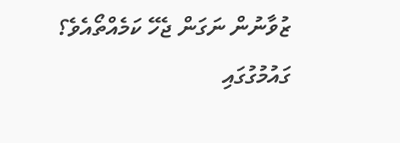ޒުވާނުން ނަގަން ޖެހޭ ކަމެއްތޯއެވެ؟ ގައުމުގުގައި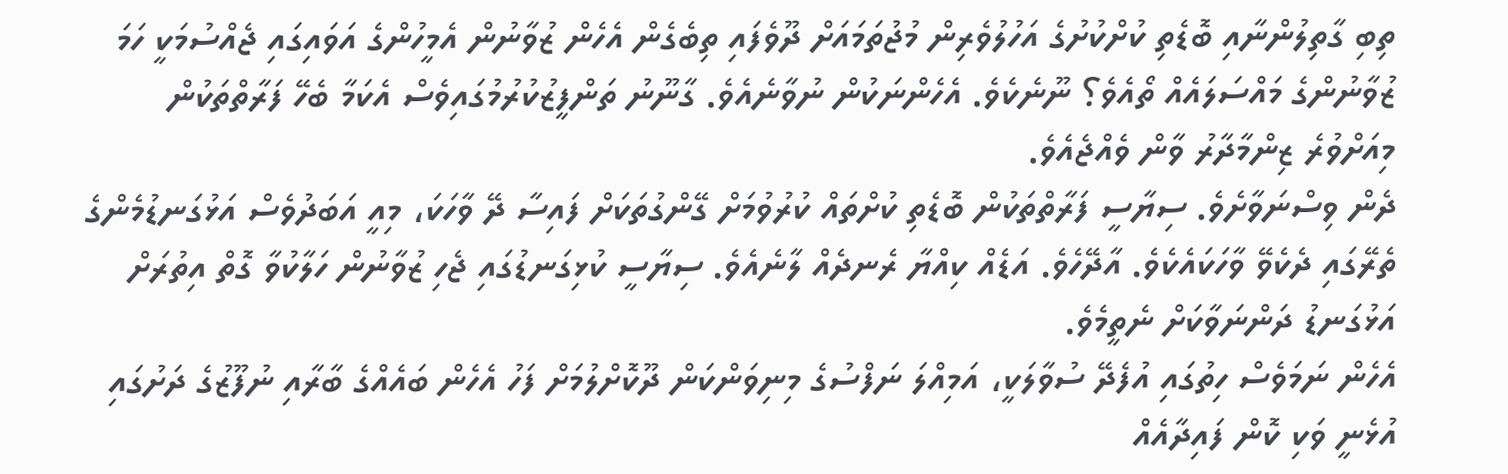ތިބި ގާތިލުންނާއި ބޮޑެތި ކުށްކުށުގެ އަހުލުވެރިން މުޖުތަމައަށް ދޫވެފައި ތިބެގެން އެހެން ޒުވާނުން އެމީހުންގެ އަވައިގައި ޖެއްސުމަކީ ހަމަ ޒުވާނުންގެ މައްސަލައެއް ތޯއެވެ؟ ނޫނެކެވެ. އެހެންނަކުން ނުވާނެއެވެ. ގާނޫނު ތަންފީޒުކުރުމުގައިވެސް އެކަމާ ބެހޭ ފަރާތްތަކުން މިއަށްވުރެ ޒިންމާދާރު ވާން ވެއްޖެއެވެ.
ދެން ވިސްނަވާށެވެ. ސިޔާސީ ފަރާތްތަކުން ބޮޑެތި ކުށްތައް ކުރުވުމަށް ގޭންގުތަކަށް ފައިސާ ދޭ ވާހަކަ، މިއީ އަބަދުވެސް އަޅުގަނޑުމެންގެ ތެރޭގައި ދެކެވޭ ވާހަކައެކެވެ. އާދޭހެވެ. އަޑެއް ކިއްޔާ ރެނދެއް ލާނެއެވެ. ސިޔާސީ ކުޅިގަނޑުގައި ޖެހި ޒުވާނުން ހަލާކުވާ ގޮތް އިތުރަށް އަޅުގަނޑު ދަންނަވާކަށް ނެތީމެވެ.
އެހެން ނަމަވެސް ހިތުގައި އުފެދޭ ސުވާލަކީ، އަމިއްލަ ނަފްސުގެ މިނިވަންކަން ދޫކޮށްލުމަށް ފަހު އެހެން ބައެއްގެ ބާރާއި ނުފޫޒުގެ ދަށުގައި އުޅެނީ ވަކި ކޮން ފައިދާއެއް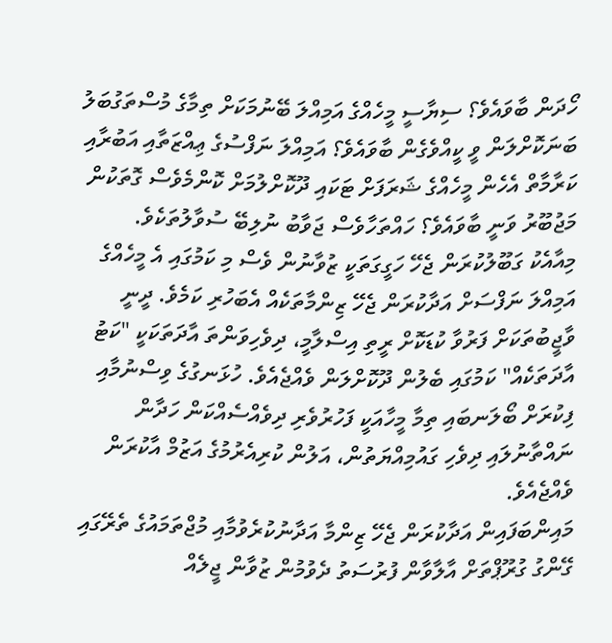ހޯދަން ބާވައެވެ؟ ސިޔާސީ މީހެއްގެ އަމިއްލަ ބޭނުމަކަށް ތިމާގެ މުސްތަގުބަލު ބަނަކޮށްލަން ވީ ކީއްވެގެން ބާވައެވެ؟ އަމިއްލަ ނަފްސުގެ ޢިއްޒަތާއި އަބުރާއި ކަރާމާތް އެހެން މީހެއްގެ ޝަރަފަށް ޓަކައި ދޫކޮށްލުމަށް ކޮންމެވެސް ގޮތަކުން މަޖުބޫރު ވަނީ ބާވައެވެ؟ ހައްތަހާވެސް ޖަވާބު ނުލިބޭ ސުވާލުތަކެވެ.
މިއާއެކު ގަބޫލުކުރަން ޖެހޭ ހަގީގަތަކީ ޒުވާނުން ވެސް މި ކަމުގައި އެ މީހެއްގެ އަމިއްލަ ނަފްސަށް އަދާކުރަން ޖެހޭ ޒިންމާތަކެއް އެބަހުރި ކަމެވެ. ދީނީ ވާޖީބުތަކަށް ފަރުވާ ކުޑަކޮށް ރީތި އިސްލާމީ، ދިވެހިވަންތަ އާދަތަކަކީ "ކަޓު އާދަތަކެއް" ކަމުގައި ބެލުން ދޫކޮށްލަން ވެއްޖެއެވެ. ހުޅަނގުގެ ވިސްނުމާއި ފިކުރަށް ބޯލަނބައި ތިމާ މީހާއަކީ ފަހުރުވެރި ދިވެއްސެއްކަން ހަދާން ނައްތާނުލައި ދިވެހި ގައުމިއްޔަތުން، އަލުން ކުރިއެރުމުގެ އަޒުމް އާކުރަން ވެއްޖެއެވެ.
މައިންބަފައިން އަދާކުރަން ޖެހޭ ޒިންމާ އަދާނުކުރެވުމާއި މުޖްތަމައުގެ ތެރޭގައި ގޭންގު ގުރޫޕްތަށް އާލާވާން ފުރުސަތު ދެވުމުން ޒުވާން ޖީލެއް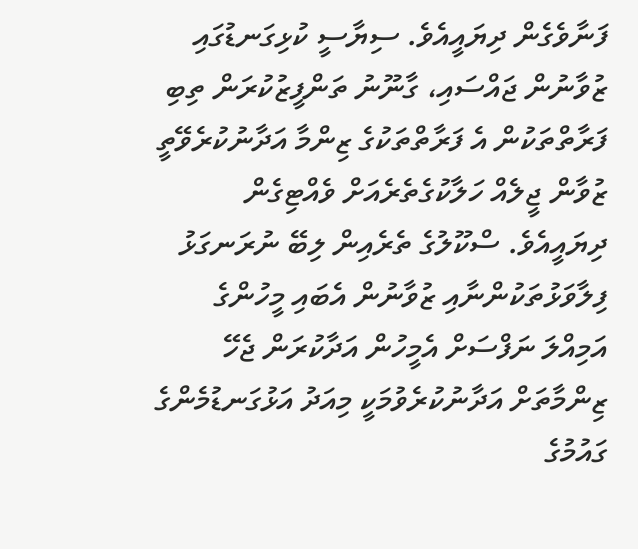ފަނާވެގެން ދިޔައީއެވެ. ސިޔާސީ ކުޅިގަނޑުގައި ޒުވާނުން ޖައްސައި، ގާނޫނު ތަންފީޒުކުރަން ތިބި ފަރާތްތަކުން އެ ފަރާތްތަކުގެ ޒިންމާ އަދާނުކުރެވޭތީ ޒުވާން ޖީލެއް ހަލާކުގެތެރެއަށް ވެއްޓިގެން ދިޔައީއެވެ. ސްކޫލުގެ ތެރެއިން ލިބޭ ނުރަނގަޅު ފިލާވަޅުތަކުންނާއި ޒުވާނުން އެބައި މީހުންގެ އަމިއްލަ ނަފްސަށް އެމީހުން އަދާކުރަން ޖެހޭ ޒިންމާތަށް އަދާނުކުރެވުމަކީ މިއަދު އަޅުގަނޑުމެންގެ ގައުމުގެ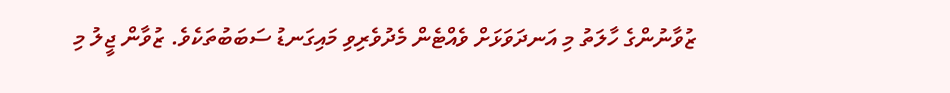ޒުވާނުންގެ ހާލަތު މި އަނދަވަޅަށް ވެއްޓެން މެދުވެރިވި މައިގަނޑު ސަބަބުތަކެވެ. ޒުވާން ޖީލު މި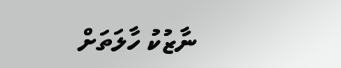ނާޒުކު ހާލަތަށް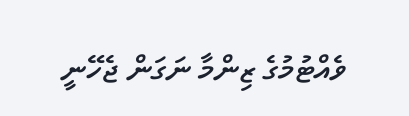ވެއްޓުމުގެ ޒިންމާ ނަގަން ޖެހޭނީ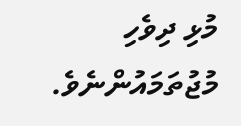މުޅި ދިވެހި މުޖުތަމައުންނެވެ.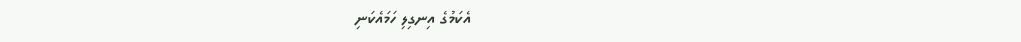އެކަމުގެ އިނގިލި ހަމައެކަނި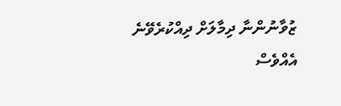ޒުވާނުންނާ ދިމާލަށް ދިއްކުރެވޭނެ އެއްވެސް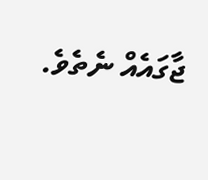ޖާގައެއް ނެތެވެ.